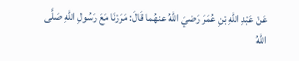عَنْ عَبْدِ اللهِ بْنِ عُمَرَ رَضيَ اللهُ عنهُما قَالَ: مَرَرْنَا مَعَ رَسُولِ اللهِ صَلَّى اللهُ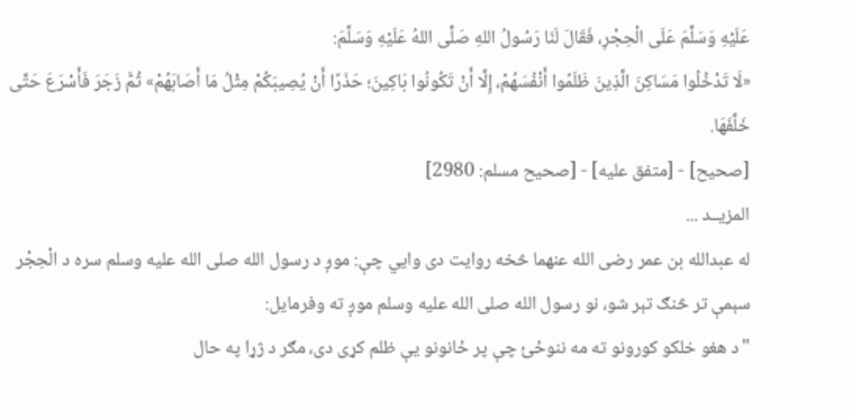عَلَيْهِ وَسَلَّمَ عَلَى الْحِجْرِ، فَقَالَ لَنَا رَسُولُ اللهِ صَلَّى اللهُ عَلَيْهِ وَسَلَّمَ:
«لَا تَدْخُلُوا مَسَاكِنَ الَّذِينَ ظَلَمُوا أَنْفُسَهُمْ، إِلَّا أَنْ تَكُونُوا بَاكِينَ؛ حَذَرًا أَنْ يُصِيبَكُمْ مِثْلُ مَا أَصَابَهُمْ» ثُمَّ زَجَرَ فَأَسْرَعَ حَتَّى خَلَّفَهَا.
[صحيح] - [متفق عليه] - [صحيح مسلم: 2980]
المزيــد ...
له عبدالله بن عمر رضی الله عنهما څخه روایت دی وایي چې: موږ د رسول الله صلی الله علیه وسلم سره د الْحِجْر سېمې تر څنګ تېر شو، نو رسول الله صلی الله علیه وسلم موږ ته وفرمایل:
"د هغو خلکو کورونو ته مه ننوځئ چې پر ځانونو یې ظلم کړی دی، مګر د ژړا په حال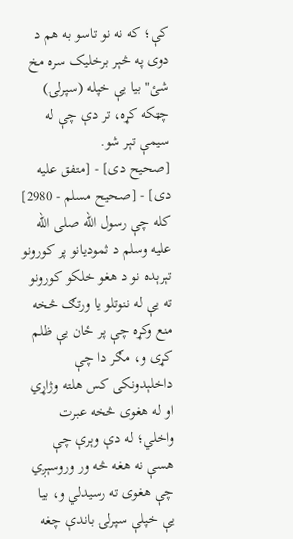کې؛ که نه نو تاسو به هم د دوی په څېر برخلیک سره مخ شئ" بیا یې خپله (سپرلۍ) چټکه کړه، تر دې چې له سیمې تېر شو.
[صحيح دی] - [متفق علیه دی] - [صحيح مسلم - 2980]
کله چې رسول الله صلی الله علیه وسلم د ثمودیانو پر کورونو تېرېده نو د هغو خلکو کورونو ته یې له ننوتلو یا ورتګ څخه منع وکړه چې پر ځان یې ظلم کړی و، مګر دا چې داخلېدونکی کس هلته وژاړي او له هغوی څخه عبرت واخلي؛ له دې وېرې چې هسې نه هغه څه ور وروسېږي چې هغوی ته رسیدلي و، بیا یې خپلې سپرلۍ باندې چغه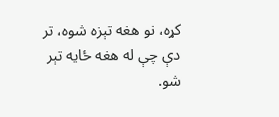کړه، نو هغه تېزه شوه، تر دې چې له هغه ځایه تېر شو.